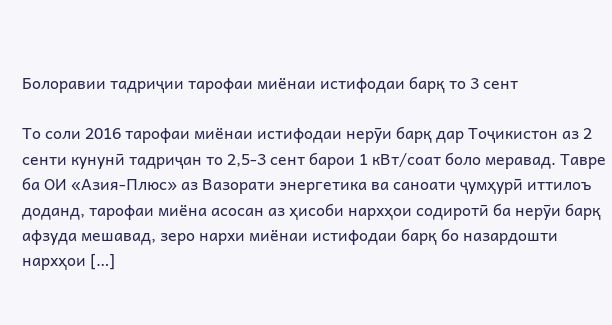Болоравии тадриҷии тарофаи миёнаи истифодаи барқ то 3 сент

То соли 2016 тарофаи миёнаи истифодаи нерӯи барқ дар Тоҷикистон аз 2 сенти кунунӣ тадриҷан то 2,5-3 сент барои 1 кВт/соат боло меравад. Тавре ба ОИ «Азия-Плюс» аз Вазорати энергетика ва саноати ҷумҳурӣ иттилоъ доданд, тарофаи миёна асосан аз ҳисоби нархҳои содиротӣ ба нерӯи барқ афзуда мешавад, зеро нархи миёнаи истифодаи барқ бо назардошти нархҳои […]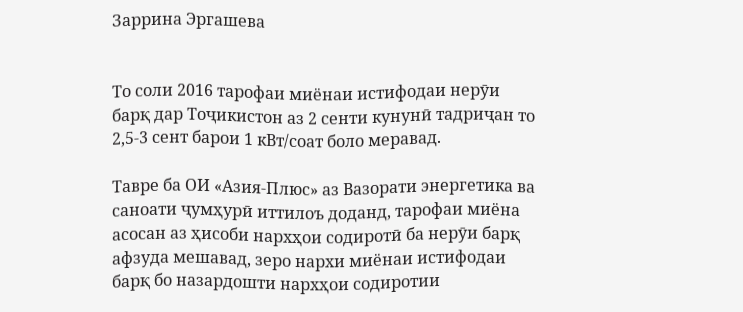Заррина Эргашева


То соли 2016 тарофаи миёнаи истифодаи нерӯи барқ дар Тоҷикистон аз 2 сенти кунунӣ тадриҷан то 2,5-3 сент барои 1 кВт/соат боло меравад.

Тавре ба ОИ «Азия-Плюс» аз Вазорати энергетика ва саноати ҷумҳурӣ иттилоъ доданд, тарофаи миёна асосан аз ҳисоби нархҳои содиротӣ ба нерӯи барқ афзуда мешавад, зеро нархи миёнаи истифодаи барқ бо назардошти нархҳои содиротии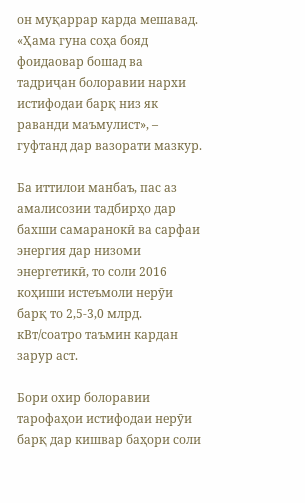он муқаррар карда мешавад. «Ҳама гуна соҳа бояд фоидаовар бошад ва тадриҷан болоравии нархи истифодаи барқ низ як раванди маъмулист», – гуфтанд дар вазорати мазкур.

Ба иттилои манбаъ, пас аз амалисозии тадбирҳо дар бахши самаранокӣ ва сарфаи энергия дар низоми энергетикӣ, то соли 2016 коҳиши истеъмоли нерӯи барқ то 2,5-3,0 млрд. кВт/соатро таъмин кардан зарур аст.

Бори охир болоравии тарофаҳои истифодаи нерӯи барқ дар кишвар баҳори соли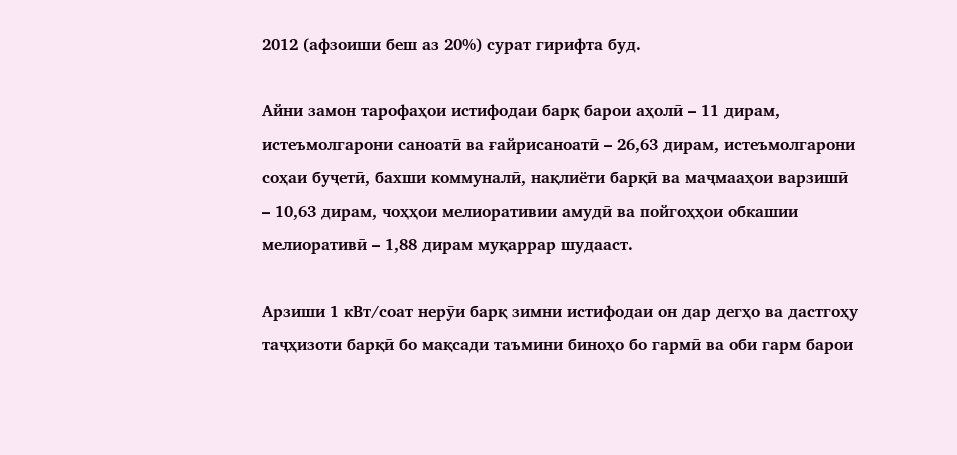2012 (афзоиши беш аз 20%) сурат гирифта буд.

Айни замон тарофаҳои истифодаи барқ барои аҳолӣ – 11 дирам, истеъмолгарони саноатӣ ва ғайрисаноатӣ – 26,63 дирам, истеъмолгарони соҳаи буҷетӣ, бахши коммуналӣ, нақлиёти барқӣ ва маҷмааҳои варзишӣ – 10,63 дирам, чоҳҳои мелиоративии амудӣ ва пойгоҳҳои обкашии мелиоративӣ – 1,88 дирам муқаррар шудааст.

Арзиши 1 кВт/соат нерӯи барқ зимни истифодаи он дар дегҳо ва дастгоҳу таҷҳизоти барқӣ бо мақсади таъмини биноҳо бо гармӣ ва оби гарм барои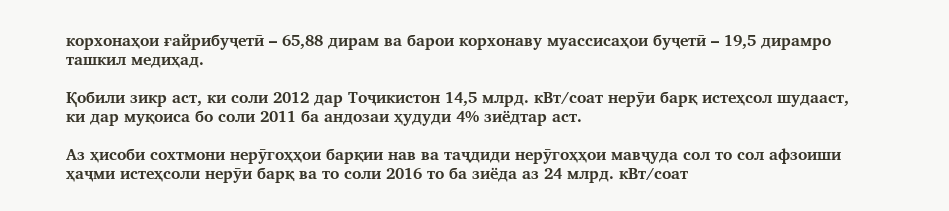корхонаҳои ғайрибуҷетӣ – 65,88 дирам ва барои корхонаву муассисаҳои буҷетӣ – 19,5 дирамро ташкил медиҳад.

Қобили зикр аст, ки соли 2012 дар Тоҷикистон 14,5 млрд. кВт/соат нерӯи барқ истеҳсол шудааст, ки дар муқоиса бо соли 2011 ба андозаи ҳудуди 4% зиёдтар аст.

Аз ҳисоби сохтмони нерӯгоҳҳои барқии нав ва таҷдиди нерӯгоҳҳои мавҷуда сол то сол афзоиши ҳаҷми истеҳсоли нерӯи барқ ва то соли 2016 то ба зиёда аз 24 млрд. кВт/соат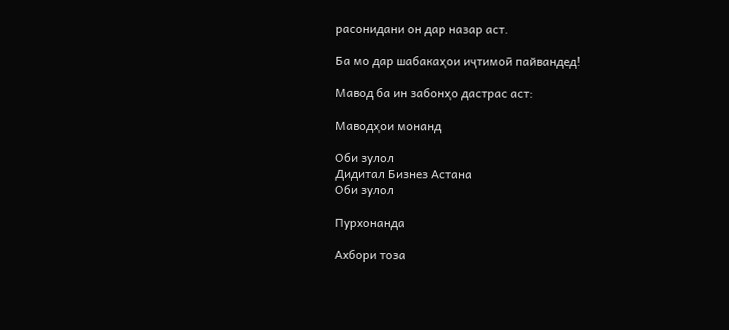расонидани он дар назар аст.

Ба мо дар шабакаҳои иҷтимоӣ пайвандед!

Мавод ба ин забонҳо дастрас аст:

Маводҳои монанд

Оби зулол
Дидитал Бизнез Астана
Оби зулол

Пурхонанда

Ахбори тоза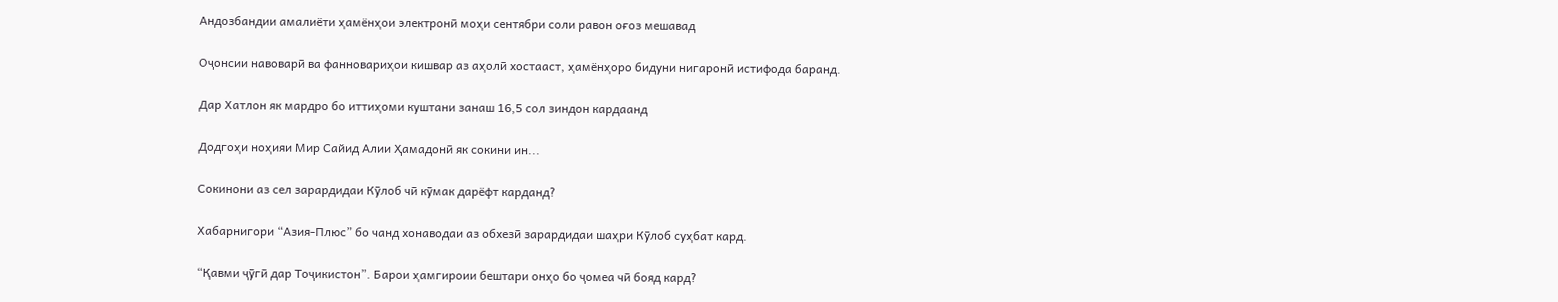Андозбандии амалиёти ҳамёнҳои электронӣ моҳи сентябри соли равон оғоз мешавад

Оҷонсии навоварӣ ва фанновариҳои кишвар аз аҳолӣ хостааст, ҳамёнҳоро бидуни нигаронӣ истифода баранд.

Дар Хатлон як мардро бо иттиҳоми куштани занаш 16,5 сол зиндон кардаанд

Додгоҳи ноҳияи Мир Сайид Алии Ҳамадонӣ як сокини ин...

Сокинони аз сел зарардидаи Кӯлоб чӣ кӯмак дарёфт карданд?

Хабарнигори “Азия-Плюс” бо чанд хонаводаи аз обхезӣ зарардидаи шаҳри Кӯлоб суҳбат кард.

“Қавми ҷӯгӣ дар Тоҷикистон”. Барои ҳамгироии бештари онҳо бо ҷомеа чӣ бояд кард?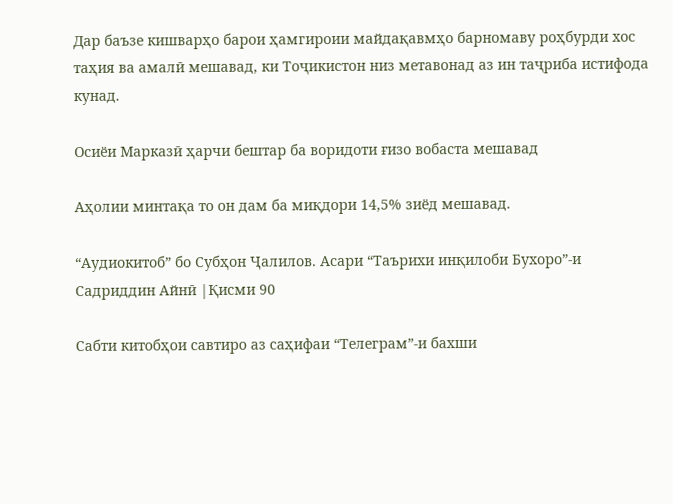Дар баъзе кишварҳо барои ҳамгироии майдақавмҳо барномаву роҳбурди хос таҳия ва амалӣ мешавад, ки Тоҷикистон низ метавонад аз ин таҷриба истифода кунад.

Осиёи Марказӣ ҳарчи бештар ба воридоти ғизо вобаста мешавад

Аҳолии минтақа то он дам ба миқдори 14,5% зиёд мешавад.

“Аудиокитоб” бо Субҳон Ҷалилов. Асари “Таърихи инқилоби Бухоро”-и Садриддин Айнӣ |Қисми 90

Cабти китобҳои савтиро аз саҳифаи “Телеграм”-и бахши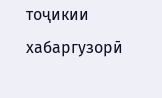тоҷикии хабаргузорӣ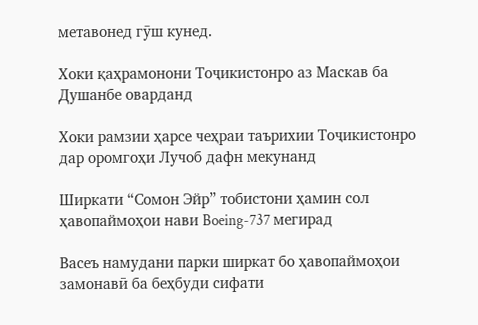метавонед гӯш кунед.

Хоки қаҳрамонони Тоҷикистонро аз Маскав ба Душанбе оварданд

Хоки рамзии ҳарсе чеҳраи таърихии Тоҷикистонро дар оромгоҳи Лучоб дафн мекунанд

Ширкати “Сомон Эйр” тобистони ҳамин сол ҳавопаймоҳои нави Boeing-737 мегирад

Васеъ намудани парки ширкат бо ҳавопаймоҳои замонавӣ ба беҳбуди сифати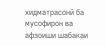хидматрасонӣ ба мусофирон ва афзоиши шабакаи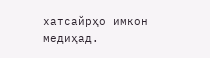хатсайрҳо имкон медиҳад.